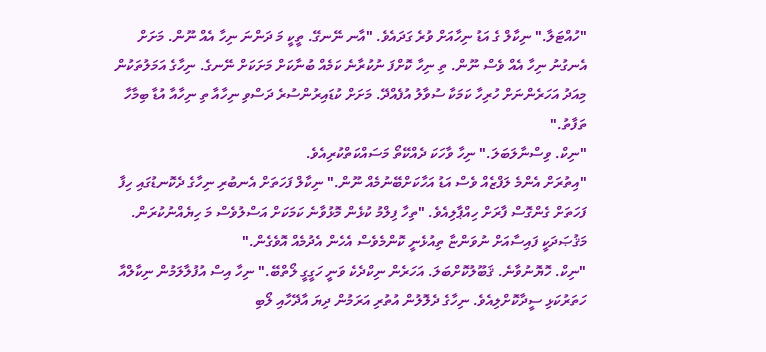"ހުއްޓަލާ." ނިކާލް ގެ އަޑު ނިހާއަށް ވުރެ ގަދައެވެ. "އާނ ނޭނގޭ. ތީކީ މަ ދަންނަ ނިހާ އެއް ނޫން. މަށަށް އެނގުނު ނިހާ އެއް ވެސް ނޫން. ތި ނިހާ ކޮށްފަ ނުކުރާނެ ކަމެއް ބުނާކަށް މަށަކަށް ނޭނގެ. ނިހާގެ އަމަލުތަކުން މިއަދު އަހަރެންނަށް ހުރިހާ ކަމަކާ ސުވާލު އުފެއްދޭ. މަށަށް ކުޑައިރުންސުރެ ދަސްވި ނިހާއާ ތި ނިހާއާ އުޑާ ބިމާހާ ތަފާތު."
"ނިކް. ވިސްނާލަބަލަ." ނިހާ ވާހަކަ ދެއްކޭތޯ މަސައްކަތްކުރިއެވެ.
"އިތުރަށް އެންމެ ލަފްޒެއް ވެސް އަޑު އަހާކަށްބޭނުމެއް ނޫން." ނިކާލް ފަހަތަށް އެނބުރި ނިހާގެ ދެކޮނޑުގައި ހިފާ ފަހަތަށް ގެންގޮސް ފާރަށް ހިއްޕާލިއެވެ. "ތިހާ ފިލްމު ކުޅެން މޮޅުވާނެ ކަމަކަށް އަސްލުވެސް މަ ހިޔެއްނުކުރަން. މަޤުޞަދަކީ ފައިސާއަށް ނުވަންޏާ ތިއުޅެނީ ކޮންމެވެސް އެހެން އެދުމެއް އޮވެގެން."
"ނިކް. ހޮޔޮނުވާނެ. ޤަބޫލުކޮށްބަލަ. އަހަރެން ނިކްދެކެ ވަނީ ހަގީގީ ލޯތްބޭ." ނިހާ އިސް އުފުލާލަމުން ނިކާލްއާ ހަތަރުކަޅި ސީދާކޮށްލިއެވެ. ނިހާގެ ދެލޮލުން އުތުރި އަރަމުން ދިޔަ އާދޭހާއި ލޯބި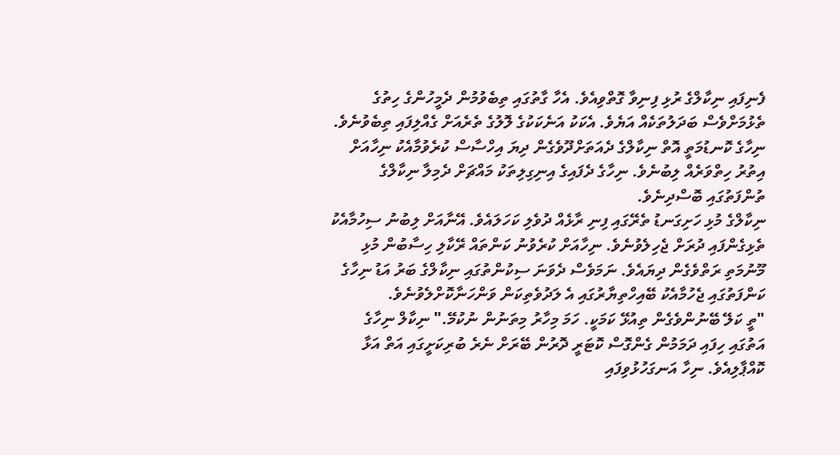ފެނިފައި ނިކާލްގެ ރުޅި ފިނިވާ ގޮތްވިއެވެ. އެހާ ގާތުގައި ތިބެވުމުން ދެމީހުންގެ ހިތުގެ ތެޅުމަށްވެސް ބަދަލުތަކެއް އަޔެވެ. އެކަކު އަނެކަކުގެ ލޮލުގެ ތެރެއަށް ގެއްލިފައި ތިބެވުނެވެ. ނިހާގެ ކޮނޑުމަތީ އޮތް ނިކާލްގެ ދެއަތަށްދޫވެގެން ދިޔަ އިހްސާސް ކުރެވުމާއެކު ނިހާއަށް އިތުރު ހިތްވަރެއް ލިބުނެވެ. ނިހާގެ ދެފައިގެ އިނިގިލިތަކު މައްޗަށް ދެމިލާ ނިކާލްގެ ތުންފަތުގައި ބޮސްދިނެވެ.
ނިކާލްގެ މުޅި ހަށިގަނޑު ތެރޭގައި ފިނި ރާޅެއް ދުވެލި ކަހަލައެވެ. އޭނާއަށް ލިބުނު ސިހުމާއެކު ތެޅިގެންފައި ދުރަށް ޖެހިލެވުނެވެ. ނިހާއަށް ކުރެވުނު ކަންތައް ރޭކާލި ހިސާބުން މުޅި މޫނުމަތި ރަތްވެގެން ދިޔައެވެ. ނަމަވެސް ދެވަނަ ސިކުންތުގައި ނިކާލްގެ ބަރު އަޑު ނިހާގެ ކަންފަތުގައި ޖެހުމާއެކު ބޭއިހްތިޔާރުގައި އެ ލަދުވެތިކަން ވަންހަނާކޮށްލެވުނެވެ.
"ތީ ކަލޭ ބޭނުންވެގެން ތިއުޅޭ ކަމަކީ. ހަމަ މިހާރު މިތަނުން ނުކުމޭ." ނިކާލް ނިހާގެ އަތުގައި ހިފައި ދަމަމުން ގެންގޮސް ކޮޓަރީ ދޮރުން ބޭރަށް ނެރެ ބުރިކަށީގައި އަތް އަޅާ ކޮއްޕާލިއެވެ. ނިހާ އަނގަހުޅުވިފައި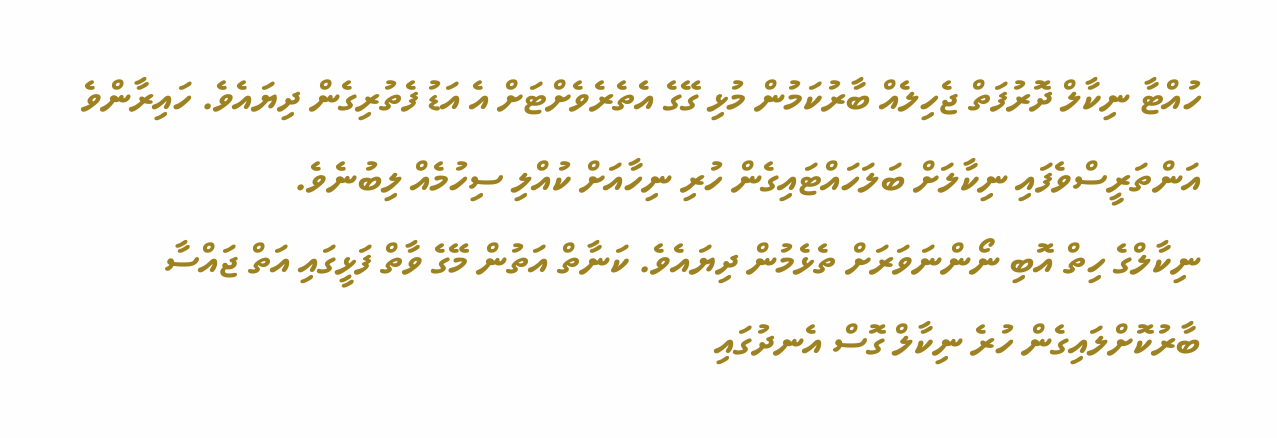ހުއްޓާ ނިކާލް ދޮރުފަތް ޖެހިލެއް ބާރުކަމުން މުޅި ގޭގެ އެތެރެވެށްޓަށް އެ އަޑު ފެތުރިގެން ދިޔައެވެ. ހައިރާންވެ އަންތަރީސްވެފައި ނިކާލަށް ބަލަހައްޓައިގެން ހުރި ނިހާއަށް ކުއްލި ސިހުމެއް ލިބުނެވެ.
ނިކާލްގެ ހިތް އޮބި ނޯންނަވަރަށް ތެޅެމުން ދިޔައެވެ. ކަނާތް އަތުން މޭގެ ވާތް ފަޅީގައި އަތް ޖައްސާ ބާރުކޮށްލައިގެން ހުރެ ނިކާލް ގޮސް އެނދުގައި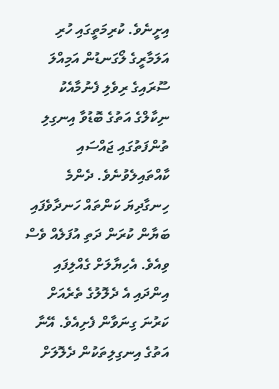އިށީނެވެ. ކުރިމަތީގައި ހުރި އަލަމާރީގެ ލޯގަނޑުން އަމިއްލަ ސޫރައިގެ ރިވެލި ފެނުމާއެކު ނިކާލްގެ އަތުގެ ބޮޑުވާ އިނގިލި ތުންފަތުގައި ޖައްސައި ކާއްތައިލެވުނެވެ. ދެންމެ ހިނގާދިޔަ ކަންތައް ހަނދާވެފައި ބަޔާން ކުރަން ދަތި އުފަލެއް ވެސް ވިއެވެ. އެހިޔާލަށް ގެއްލިފައި އިންދައި އެ ދެލޮލުގެ ތެރެއަށް ކަރުނަ ގިނަވާން ފެށިއެވެ. އޭނާ އަތުގެ އިނގިލިތަކުން ދެލޮލަށް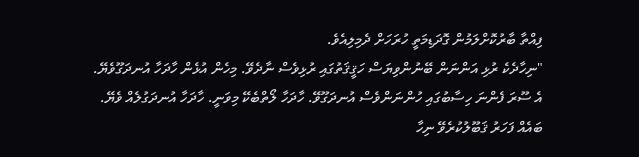ފިއްތާ ބާރުކޮށްލަމުން ގޮދަޑިމަތީ ހުރަހަށް ދެމިލިއެވެ.
"ނިހާދެކެ ރުޅި އަންނަން ބޭނުންވިޔަސް ހަޤީޤަތުގައި ރުޅިވެސް ނާދެވޭ. މިހެން އުޅެން ހާދަހާ އުނދަގޫވެޔޭ. އެ ސޫރަ ފެންނަ ހިސާބުގައި ހުންނަންވެސް އުނދަގޫވޭ. ހާދަހާ ލޯތްބެކޭ މިވަނީ. ހާދަހާ އުނދަގުލެއް ވެޔޭ. ބައެއް ފަހަރު ޤަބޫލުކުރެވޭ ނިހާ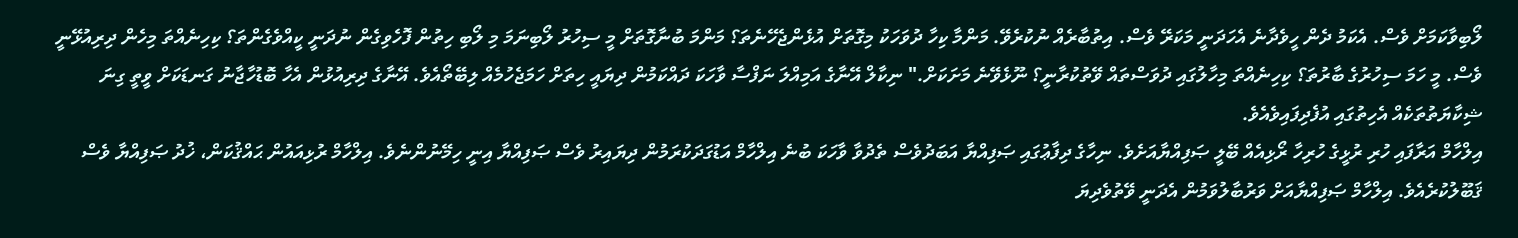ލޯބިވާކަމަށް ވެސް. އެކަމު ދެން ހީވެދާނެ އެހަދަނީ މަކަރޭ ވެސް. އިތުބާރެއް ނުކުރެވޭ. މަންމާ ކިހާ ދުވަހަކު މިގޮތަށް އުޅެންޖެހޭނެތަ؟ މަންމަ ބުނާގޮތަށް މީ ސިހުރު ލޯބިނަމަ މި ލޯބި ހިތުން ފޮހެވިގެން ނުދަނީ ކީއްވެގެންތަ؟ ކިހިނެއްތަ މިހެން ދިރިއުޅޭނީ ވެސް. މީ ހަމަ ސިހުރުގެ ބާރުތަ؟ ކިހިނެއްތަ މިހާލުގައި ދުވަސްތައް ވޭތުކުރާނީ؟ ނޫޅެވޭނެ މަށަކަށް." ނިކާލް އޭނާގެ އަމިއްލަ ނަފްސާ ވާހަކަ ދައްކަމުން ދިޔައީ ހިތަށް ހަމަޖެހުމެއް ލިބޭތޯއެވެ. އޭނާގެ ދިރިއުޅުން އެހާ ބޮޑުހާޖާނު ގަނޑަކަށް ވީތީ ގިނަ ޝިކާޔަތުތަކެއް އެހިތުގައި އުފެދިފައިވެއެވެ.
އިލްހާމް އަރާފައި ހުރި ރުޅީގެ ހުރިހާ ރޯޅިއެއް ބޭލީ ޞަފިއްޔާއަށެވެ. ނިހާގެ ދިފާޢުގައި ޞަފިއްޔާ އަބަދުވެސް ތެދުވާ ވާހަކަ ބުނެ އިލްހާމް އަޑުގަދަކުރަމުން ދިޔައިރު ވެސް ޞަފިއްޔާ އިނީ ހިމޭނުންނެވެ. އިލްހާމް ރުޅިއައުން ޙައްޤުކަން، ޚުދު ޞަފިއްޔާ ވެސް ޤަބޫލުކުރެއެވެ. އިލްހާމް ޞަފިއްޔާއަށް ވަރުބާލުވަމުން އެދަނީ ވޭތުވެދިޔަ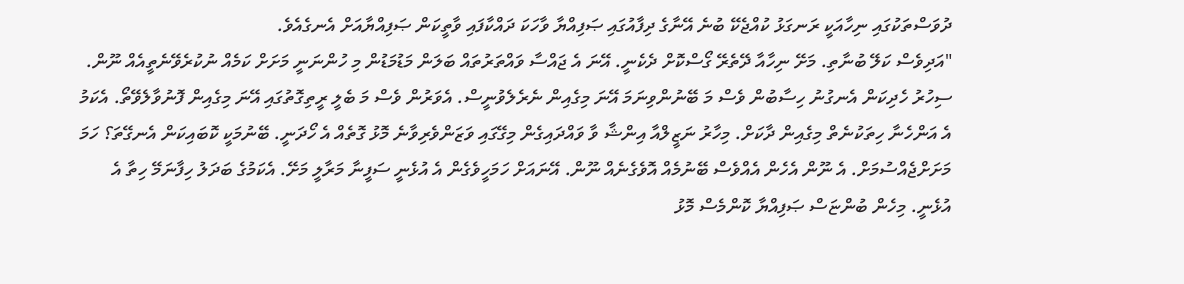ދުވަސްތަކުގައި ނިހާއަކީ ރަނގަޅު ކުއްޖެކޭ ބުނެ އޭނާގެ ދިފާއުގައި ޞަފިއްޔާ ވާހަކަ ދައްކާފައި ވާތީކަން ޞަފިއްޔާއަށް އެނގެއެވެ.
"އަދިވެސް ކަލޭ ބުނާތި. މަށޭ ނިހާއާ ދޭތެރޭ ގޯސްކޮށް ދެކެނީ. އޭނަ އެ ޖައްސާ ވައްތަރުތައް ބަލަން މަޑުމަޑުން މި ހުންނަނީ މަށަށް ކަމެއް ނުކުރެވޭނެތީއެއް ނޫން. ސިހުރު ހެދިކަން އެނގުނު ހިސާބުން ވެސް މަ ބޭނުންވިނަމަ އޭނަ މިގެއިން ނެރެލެވުނީސް. އެވަރުން ވެސް މަ ބެލީ ރީތިގޮތުގައި އޭނަ މިގެއިން ފޮނުވާލެވޭތޯ. އެކަމު އެ އަންހެނާ ހިތަކުނެތް މިގެއިން ދާކަށް. މިހާރު ނަޒީލްއާ އިންޝާ ވާ ވައްދައިގެން މިގޭގައި ވަޒަންވެރިވާނެ މޮޅު ގޮތެއް އެ ހޯދަނީ. ބޭނުމަކީ ކޮބައިކަން އެނގޭތަ؟ ހަމަ މަށަށްޖެއްސުމަށް. އެ ނޫން އެހެން އެއްވެސް ބޭނުމެއް އޮވެގެނެއް ނޫން. އޭނައަށް ހަމަހީވެގެން އެ އުޅެނީ ސަފީނާ މަރާލީ މަށޭ. އެކަމުގެ ބަދަލު ހިފާނަމޭ ހިތާ އެ އުޅެނީ. މިހެން ބުންޏަސް ޞަފިއްޔާ ކޮންމެސް މޮޅު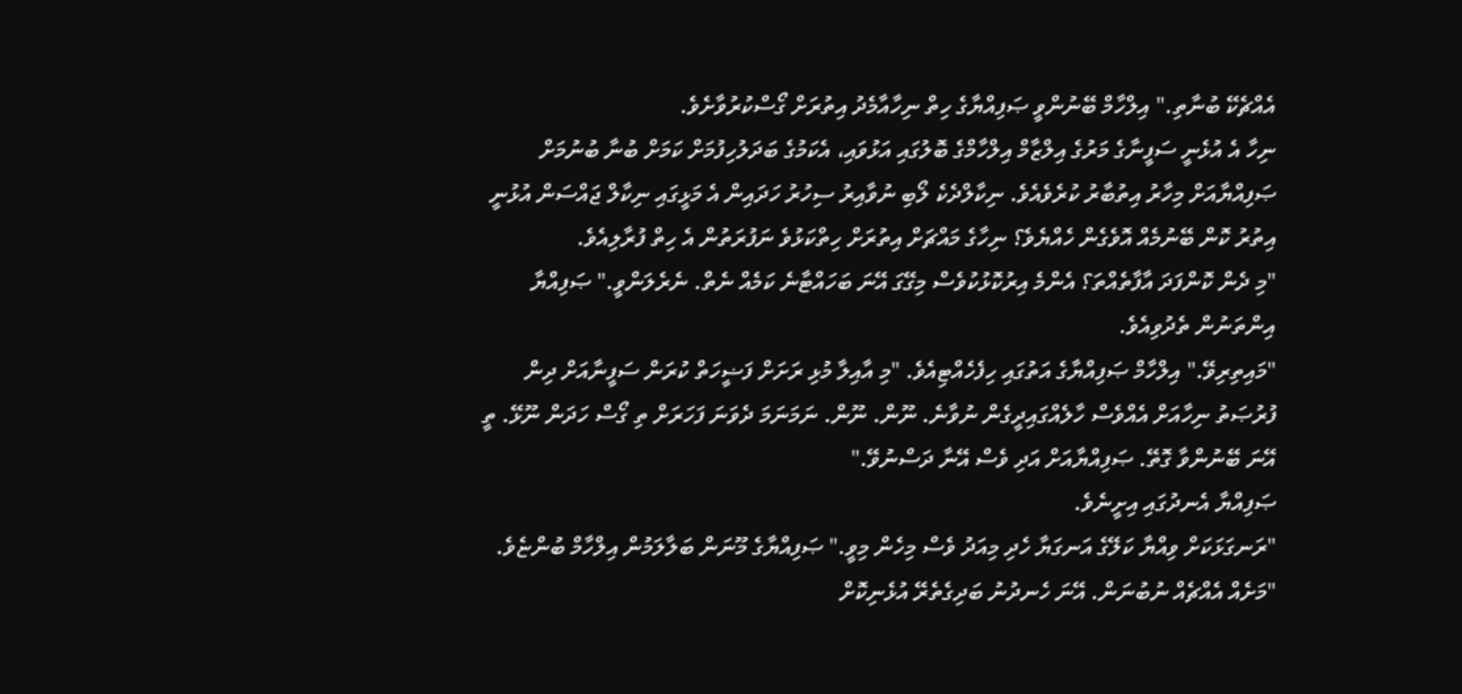އެއްޗެކޭ ބުނާތި." އިލްހާމް ބޭނުންވީ ޞަފިއްޔާގެ ހިތް ނިހާއާމެދު އިތުރަށް ގޯސްކުރުވާށެވެ.
ނިހާ އެ އުޅެނީ ސަފީނާގެ މަރުގެ އިލްޒާމް އިލްހާމްގެ ބޮލުގައި އަޅުވައި، އެކަމުގެ ބަދަލުހިފުމަށް ކަމަށް ބުނާ ބުނުމަށް ޞަފިއްޔާއަށް މިހާރު އިތުބާރު ކުރެވެއެވެ. ނިކާލްދެކެ ލޯބި ނުވާއިރު ސިހުރު ހަދައިން އެ މަޅީގައި ނިކާލް ޖައްސަން އުޅުނީ އިތުރު ކޮން ބޭނުމެއް އޮވެގެން ހެއްޔެވެ؟ ނިހާގެ މައްޗަށް އިތުރަށް ހިތްކަޅުވެ ނަފުރަތުން އެ ހިތް ފުރާލިއެވެ.
"މި ދެން ކޮންފަދަ އާފާތެއްތަ؟ އެންމެ އިރުކޮޅުކުވެސް މިގޭގަ އޭނަ ބަހައްޓާނެ ކަމެއް ނެތް. ނެރެލަންވީ." ޞަފިއްޔާ އިންތަނުން ތެދުވިއެވެ.
"މައިތިރިވޭ." އިލްހާމް ޞަފިއްޔާގެ އަތުގައި ހިފެހެއްޓިއެވެ. "މި އާއިލާ މުޅި ރަށަށް ފަޟީހަތް ކުރަން ސަފީނާއަށް ދިން ފުރުޞަތު ނިހާއަށް އެއްވެސް ހާލެއްގައިދީގެން ނުވާނެ. ނޫން. ނޫން. ނަމަނަމަ ދެވަނަ ފަހަރަށް ތި ގޯސް ހަދަން ނޫޅޭ. ތީ އޭނަ ބޭނުންވާ ގޮތޭ. ޞަފިއްޔާއަށް އަދި ވެސް އޭނާ ދަސްނުވޭ."
ޞަފިއްޔާ އެނދުގައި އިށީނެވެ.
"ރަނގަޅަކަށް ވިއްޔާ ކަލޭގެ އަނގަޔާ ހެދި މިއަދު ވެސް މިހެން މިވީ." ޞަފިއްޔާގެ މޫނަން ބަލާލަމުން އިލްހާމް ބުންޏެވެ.
"މަށެއް އެއްޗެއް ނުބުނަން. އޭނަ ހެނދުނު ބަދިގެތެރޭ އުޅެނިކޮށް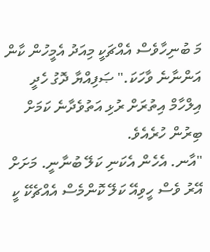މަ ބުނިހާވެސް އެއްޗަކީ މިއަދު އެމީހުން ކާން އަންނާނެ ވާހަކަ." ޞަފިއްޔާ ދޮގު ހެދީ އިލްހާމް އިތުރަށް ރުޅި އަތުވެދާނެ ކަމަށް ބިރުން ހުރެއެވެ.
"އާނ. އެހެން އެކަނި ކަލޭ ބުނާނީ. މަށަށް އޭރު ވެސް ހީވިއޭ ކަލޭ ކޮންމެސް އެއްޗެކޭ ކީ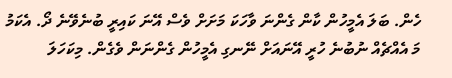ހެން. ބަލަ އެމީހުން ކާން ގެންނަ ވާހަކަ މަށަށް ވެސް އޭނަ ކައިރީ ބުނެވޭނެ ދޯ. އެކަމު މަ އެއްޗެއް ނުބުނެ ހުރީ އޭނައަށް ނޭނގި އެމީހުން ގެންނަން ވެގެން. މިކަހަލަ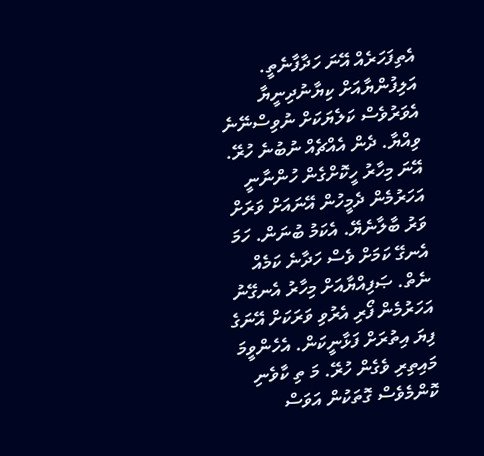އެތިފަހަރެއް އޭނަ ހަދާފާނެތީ. އަލިފުންޔާއަށް ކިޔާނުދިނީޔާ އެވަރުވެސް ކަލެޔަކަށް ނުވިސްނޭނެ ވިއްޔާ. ދެން އެއްޗެއް ނުބުނެ ހުރޭ. އޭނަ މިހާރު ހީކޮށްގެން ހުންނާނީ އަހަރުމެން ދެމީހުން އޭނައަށް ވަރަށް ވަރު ބާލާނެޔޭ. އެކަމު ބުނަން. ހަމަ އެނގޭ ކަމަށް ވެސް ހަދާނެ ކަމެއް ނެތް. ޞަފިއްޔާއަށް މިހާރު އެނގޭނު އަހަރުމެން ފޯރި އެރުވި ވަރަކަށް އޭނަގެ ފިޔަ އިތުރަށް ފަޅާނީކަން. އެހެންވީމަ މައިތިރި ވެގެން ހުރޭ. މަ ތި ކާވެނި ކޮންމެވެސް ގޮތަކުން އަވަސް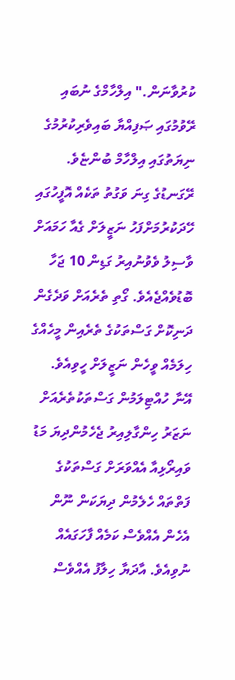ކުރުވާނަން." އިލްހާމްގެ ނުބައި ރޭވުމުގައި ޞަފިއްޔާ ބައިވެރިކުރުމުގެ ނިޔަތުގައި އިލްހާމް ބުންޏެވެ.
ރޭގަނޑުގެ ގިނަ ވަގުތު ތަކެއް އޮފީހުގައި ހޭދަކުރުމަށްފަހު ނަޒީލަށް ގެއާ ހަމައަށް ވާސިލު ވެވުނުއިރު ގަޑިން 10 ޖަހާ ބޮޑުވެއްޖެއެވެ. ގޯތި ތެރެއަށް ވަދެގެން ދަނިކޮށް ގަސްތަކުގެ ތެރެއިން މީހެއްގެ ހިލަމެއް ވީހެން ނަޒީލަށް ހީވިއެވެ. އޭނާ ހުއްޓިލަމުން ގަސްތަކުތެރެއަށް ނަޒަރު ހިންގާލިއިރު ޖެހެމުންދިޔަ މަޑު ވައިރޯޅިއާ އެއްވަރަށް ގަސްތަކުގެ ފަތްތައް ހެލެމުން ދިޔަކަން ނޫން އެހެން އެއްވެސް ކަމެއް ފާހަގައެއް ނުވިއެވެ. އާދަޔާ ހިލާފު އެއްވެސް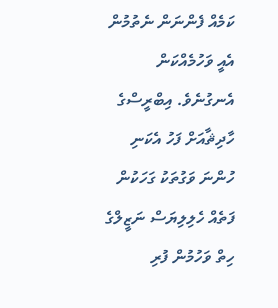ކަމެއް ފެންނަން ނެތުމުން އެއީ ވަހުމެއްކަން އެނގުނެވެ. އިބްރީސްގެ ހާދިޘާއަށް ފަހު އެކަނި ހުންނަ ވަގުތަކު ގަހަކުން ފަތެއް ހެލިލިޔަސް ނަޒީލްގެ ހިތް ވަހުމުން ފުރި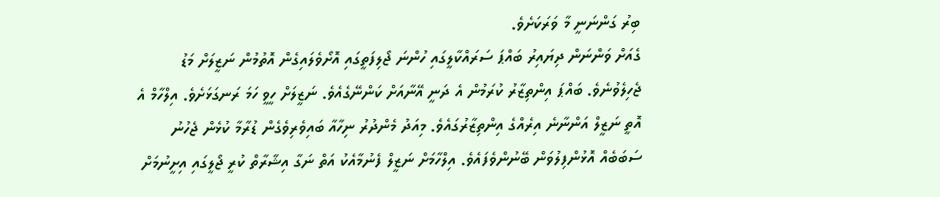ބިރު ގަންނަނީ މާ ވަރަކަށެވެ.
ގެއަށް ވަންނަން ދިޔައިރު ބައްޕަ ސަރައްކާލީގައި ހުންނަ ޖޯލިފަތީގައި އޮށޯވެލައިގެން އޮތުމުން ނަޒީލަށް މަޑު ޖެހިލެވުނެވެ. ބައްޕަ އިންތިޒާރު ކުރަމުން އެ ދަނީ އޭނާއަށް ކަންނޭގެއެވެ. ނަޒީލަށް ހީވީ ހަމަ ރަނގަޅަށެވެ. އިލްހާމް އެ އޮތީ ނަޒީލް އަންނާނެ އިރެއްގެ އިންތިޒާރުގައެވެ. މިއަދު މެންދުރު ނިހާއާ ބައިވެރިވެގެން ޑުރާމާ ކުޅެން ޖެހުނު ސަބަބެއް އޮޅުންފިލުވަން ބޭނުންވެފައެވެ. އިލްހާމަށް ނަޒީލް ފެނުމާއެކު އަތް ނަގާ އިޝާރާތް ކުރީ ޖޯލީގައި އިށީނުމަށް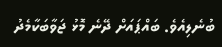ބުނެލިއެވެ. ބައްޕައަށް ދޭނެ މޮޅު ޖަވާބަކާމެދު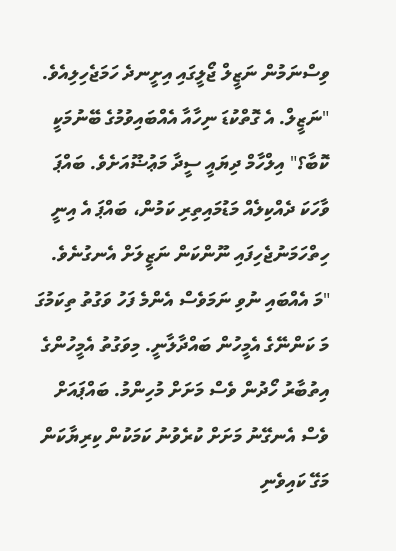ވިސްނަމުން ނަޒީލް ޖޯލީގައި އިށީނދެ ހަމަޖެހިލިއެވެ.
"ނަޒީލް. އެ ގޮތްކުޑަ ނިހާއާ އެއްބައިވުމުގެ ބޭނުމަކީ ކޮބާ؟" އިލްހާމް ދިޔައީ ސީދާ މަޢުޟޫއަށެވެ. ބައްޕަ ވާހަކަ ދެއްކިލެއް މަޑުމައިތިރި ކަމުން، ބައްޕަ އެ އިނީ ހިތްހަމަނުޖެހިފައި ނޫންކަން ނަޒީލަށް އެނގުނެވެ.
"މަ އެއްބައި ނުވި ނަމަވެސް އެންމެ ފަހު ވަގުތު ތިކަމުގަ މަ ކަންނޭގެ އެމީހުން ބައްދާލާނީ. މިވަގުތު އެމީހުންގެ އިތުބާރު ހޯދުން ވެސް މަށަށް މުހިންމު. ބައްޕައަށް ވެސް އެނގޭނު މަށަށް ކުރެވުނު ކަމަކުން ކިރިޔާކަން މަގޭ ކައިވެނި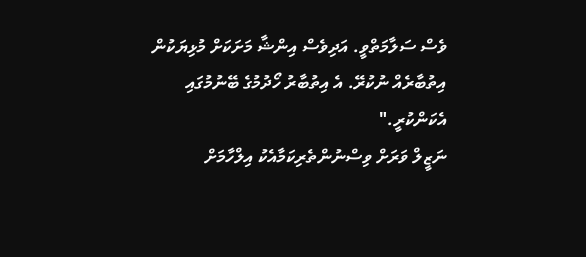ވެސް ސަލާމަތްވީ. އަދިވެސް އިންޝާ މަށަކަށް މުޅިޔަކުން އިތުބާރެއް ނުކުރޭ. އެ އިތުބާރު ހޯދުމުގެ ބޭނުމުގައި އެކަންކުރީ."
ނަޒީލް ވަރަށް ވިސްނުންތެރިކަމާއެކު އިލްހާމަށް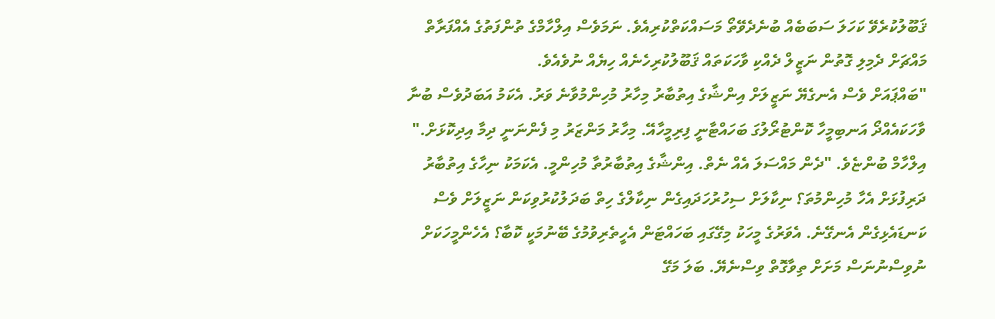ޤަބޫލުކުރެވޭ ކަހަލަ ސަބަބެއް ބުނެދެވޭތޯ މަސައްކަތްކުރިއެވެ. ނަމަވެސް އިލްހާމްގެ ތުންފަތުގެ އެއްފަރާތް މައްޗަށް ދެމިލި ގޮތުން ނަޒީލް ދެއްކި ވާހަކަތައް ޤަބޫލުކުރިހެނެއް ހިޔެއް ނުވެއެވެ.
"ބައްޕައަށް ވެސް އެނގެޔޭ ނަޒީލަށް އިންޝާގެ އިތުބާރު މިހާރު މުހިންމުވާނެ ވަރު. އެކަމު އަބަދުވެސް ބުނާ ވާހަކައެއްދޯ އަނބިމީހާ ކޮންޓުރޯލުގަ ބަހައްޓާނީ ފިރިމީހާއޭ. މިހާރު މަންޒަރު މި ފެންނަނީ ދިމާ އިދިކޮޅަށް." އިލްހާމް ބުންޏެވެ. "ދެން މައްސަލަ އެއް ނެތް. އިންޝާގެ އިތުބާރުތާ މުހިންމީ. އެކަމަކު ނިހާގެ އިތުބާރު ދަރިފުޅަށް އެހާ މުހިންމުތަ؟ ނިކާލަށް ސިހުރުހަދައިގެން ނިކާލްގެ ހިތް ބަދަލުކުރުވިކަން ނަޒީލަށް ވެސް ކަނޑައެޅިގެން އެނގޭނެ. އެވަރުގެ މީހަކު މިގޭގައި ބަހައްޓަން އެހީތެރިވުމުގެ ބޭނުމަކީ ކޮބާ؟ އެހެންމީހަކަށް ނުވިސްނުނަސް މަށަށް ތިވާގޮތް ވިސްނެޔޭ. ބަލަ މަގޭ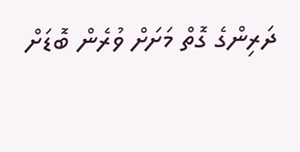ދަރިންގެ ގޮތް މަށަށް ވުރެން ބޮޑަށް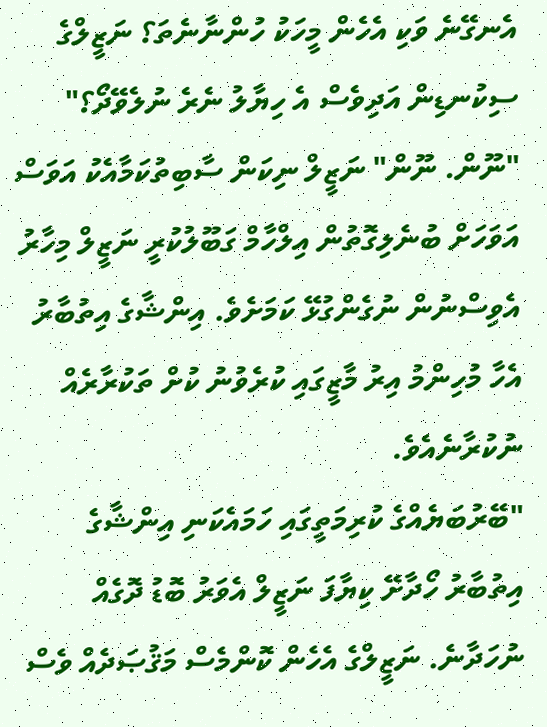އެނގޭނެ ވަކި އެހެން މީހަކު ހުންނާނެތަ؟ ނަޒީލްގެ ސިކުނޑިން އަދިވެސް އެ ހިޔާލު ނެރެ ނުލެވޭދޯ؟"
"ނޫން. ނޫން" ނަޒީލް ނިކަން ސާބިތުކަމާއެކު އަވަސް އަވަހަށް ބުނެލިގޮތުން އިލްހާމް ގަބޫލުކުރީ ނަޒީލް މިހާރު އެވިސްނުން ނުގެންގުޅޭ ކަމަށެވެ. އިންޝާގެ އިތުބާރު އެހާ މުހިންމު އިރު މާޒީގައި ކުރެވުނު ކުށް ތަކުރާރެއް ނުކުރާނެއެވެ.
"ބޭރުބަޔެއްގެ ކުރިމަތީގައި ހަމައެކަނި އިންޝާގެ އިތުބާރު ހޯދާށޭ ކިޔާފަ ނަޒީލް އެވަރު ބޮޑު ދޮގެއް ނުހަދާނެ. ނަޒީލްގެ އެހެން ކޮންމެސް މަޤުޞަދެއް ވެސް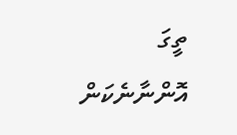ތީގަ އޮންނާނެކަން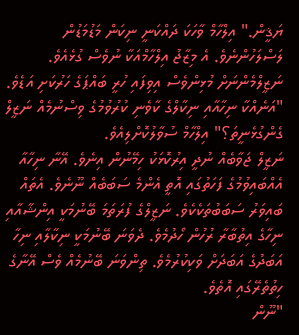ޔަޤީން." އިލްހާމް ވާހަކަ ދައްކަނީ ނިކަން މަޑުމަޑުން ލަސްލަހުންނެވެ. އެ މިޒާޖު އިލްހާމްއަކާ ނުވެސް ގުޅެއެވެ. ނަޒީލްމެންނަށް މުޅިންވެސް އިވިފައި ހުރީ ބައްޕަގެ ހަރުކަށި އަޑެވެ.
"އަނެއްކާ ނިހާއާއި ނިކާލްގެ ކާވެނި ކުރުވުމުގެ ވިސްނުމެއް ނަޒީލް ގެންގުޅެނީތަ؟" އިލްހާމް ސުވާލުކޮށްލިއެވެ.
ނަޒީލް ޖަވާބެއް ނުދީ އިރުކޮޅަކު ހިމޭނުން އިނެވެ. އޭނާ ނިހާއާ އެއްބައިވުމުގެ ފަހަތުގައި އޮތީ އެންމެ ސަބަބެއް ނޫނެވެ. އެތައް ބައިވަރު ސަބަބުތަކެކެވެ. ނަޒީލްގެ ފުރަތަމަ ބޭނުމަކީ އިންޝާއާއި ނިހާގެ އިތުބާރާ ރުހުން ހޯދުމެވެ. ދެވަނަ ބޭނުމަކީ ނިކާލާއި ނިހާ އަބަދުގެ އަބަދަށް ވަކިކުރުމެވެ. ތިންވަނަ ބޭނުމެއް ވެސް އޭނާގެ ހިތުތެރޭގައި އޮތެވެ.
"ނޫން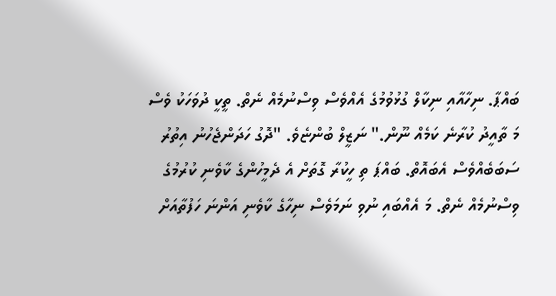ބައްޕާ. ނިހާއާއި ނިކާލް ގުޅުވުމުގެ އެއްވެސް ވިސްނުމެއް ނެތް. ތީކީ ދުވަހަކު ވެސް މަ ތާއީދު ކުރާނެ ކަމެއް ނޫން." ނަޒީލް ބުންޏެވެ. "ދޮގު ހަދަންޖެހުނު އިތުރު ސަބަބެއްވެސް އެބައޮތް. ބައްޕަ ތި ހީކުރާ ގޮތަށް އެ ދެމީހުންގެ ކާވެނި ކުރުމުގެ ވިސްނުމެއް ނެތް. މަ އެއްބައި ނުވި ނަމަވެސް ނިހާގެ ކާވެނި އަންނަ ހަފުތާއަށް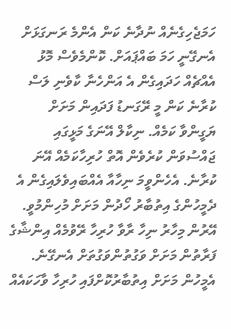ހަމަޖެހިގެނެއް ނުދާނެ ކަން އެންމެ ރަނގަޅަށް އެނގޭނީ ހަމަ ބައްޕައަށް. ކޮންމެވެސް މޮޅު އެއްޗެއް ހަދައިގެން އެ އަންހެނާ ކާވެނި ލަސް ކުރާނެ ކަން މީ ރޭގަނޑު ފަދައިން މަށަށް ޔަގީންވާ ކަމެއް. ނިކާލް އޭނަގެ މަޅީގައި ޖައްސުވަން ކުރެވެން އޮތް ހުރިހާކަމެއް އޭނަ ކުރާނެ. އެހެންވީމަ ނިހާއާ އެއްބައިވެލައިގެން އެ ދެމީހުންގެ އިތުބާރު ހޯދުން މަށަށް މުހިންމުވީ. އޭރުން މިހާރު ނިހާ ރާވާ ހުރިހާ ރޭވުމެއް އިންޝާގެ ފަރާތުން މަށަށް ވަގުތުންވަގުތަށް އެނގޭނެ. އެމީހުން މަށަށް އިތުބާރުކޮށްފައި ހުރިހާ ވާހަކައެއް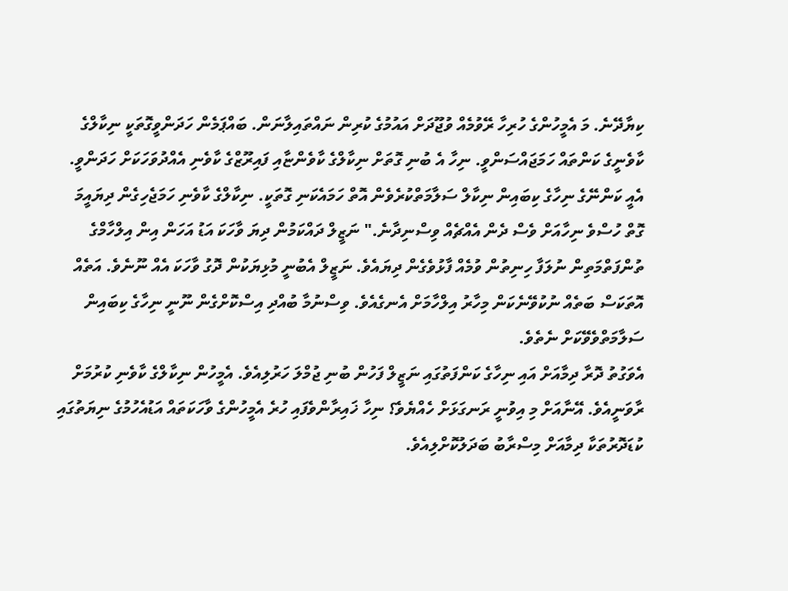ކިޔާދޭނެ. މަ އެމީހުންގެ ހުރިހާ ރޭވުމެއް ވުޖޫދަށް އައުމުގެ ކުރިން ނައްތައިލާނަން. ބައްޕަމެން ހަދަންވީގޮތަކީ ނިކާލްގެ ކާވެނީގެ ކަންތައް ހަމަޖައްސަންވީ. ނިހާ އެ ބުނި ގޮތަށް ނިކާލްގެ ކާވެންޏާއި ފައިރޫޒްގެ ކާވެނި އެއްދުވަހަކަށް ހަދަންވީ. އެއީ ކަންނޭގެ ނިހާގެ ކިބައިން ނިކާލް ސަލާމަތްކުރެވެން އޮތް ހަމައެކަނި ގޮތަކީ. ނިކާލްގެ ކާވެނި ހަމަޖެހިގެން ދިޔައީމަ ގޮތް ހުސްވެ ނިހާއަށް ވެސް ދެން އެއްޗެއް ވިސްނިދާނެ." ނަޒީލް ދައްކަމުން ދިޔަ ވާހަކަ އަޑު އަހަން އިން އިލްހާމްގެ ތުންފަތްމަތިން ނުލަފާ ހިނިތުން ވުމެއް ފާޅުވެގެން ދިޔައެވެ. ނަޒީލް އެބުނީ މުޅިޔަކުން ދޮގު ވާހަކަ އެއް ނޫނެވެ. އަތެއް އޮތަކަސް ބަތެއް ނުކުވޭނެކަން މިހާރު އިލްހާމަށް އެނގެއެވެ. ވިސްނުމާ ބުއްދި އިސްކޮށްގެން ނޫނީ ނިހާގެ ކިބައިން ސަލާމަތްވެވޭކަށް ނެތެވެ.
އެވަގުތު ދޮރާ ދިމާއަށް އައި ނިހާގެ ކަންފަތުގައި ނަޒީލް ފަހުން ބުނި ޖުމްލަ ހަރުލިއެވެ. އެމީހުން ނިކާލްގެ ކާވެނި ކުރުމަށް ރާވަނީއެވެ. އޭނާއަށް މި އިވުނީ ރަނގަޅަށް ހެއްޔެވެ؟ ނިހާ ޚައިރާންވެފައި ހުރެ އެމީހުންގެ ވާހަކަތައް އަޑުއެހުމުގެ ނިޔަތުގައި ކުޑަދޮރުތަކާ ދިމާއަށް މިސްރާބު ބަދަލުކޮށްލިއެވެ.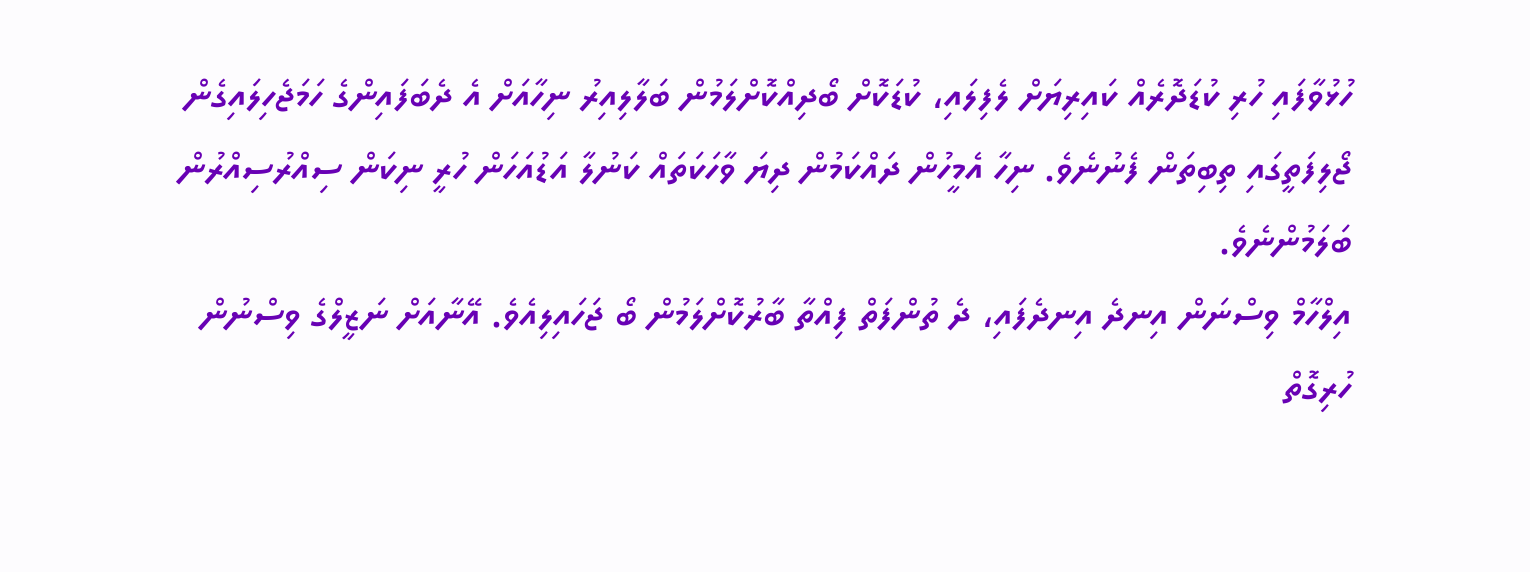ހުޅުވާފައި ހުރި ކުޑަދޮރެއް ކައިރިޔަށް ލެފިލައި، ކުޑަކޮށް ބޯދިއްކޮށްލަމުން ބަލާލިއިރު ނިހާއަށް އެ ދެބަފައިންގެ ހަމަޖެހިލައިގެން ޖޯލިފަތީގައި ތިބިތަން ފެނުނެވެ. ނިހާ އެމީހުން ދައްކަމުން ދިޔަ ވާހަކަތައް ކަނުލާ އަޑުއަހަން ހުރީ ނިކަން ސިއްރުސިއްރުން ބަލަމުންނެވެ.
އިލްހާމް ވިސްނަން އިނދެ އިނދެފައި، ދެ ތުންފަތް ފިއްތާ ބާރުކޮށްލަމުން ބޯ ޖަހައިލިއެވެ. އޭނާއަށް ނަޒީލްގެ ވިސްނުން ހުރިގޮތް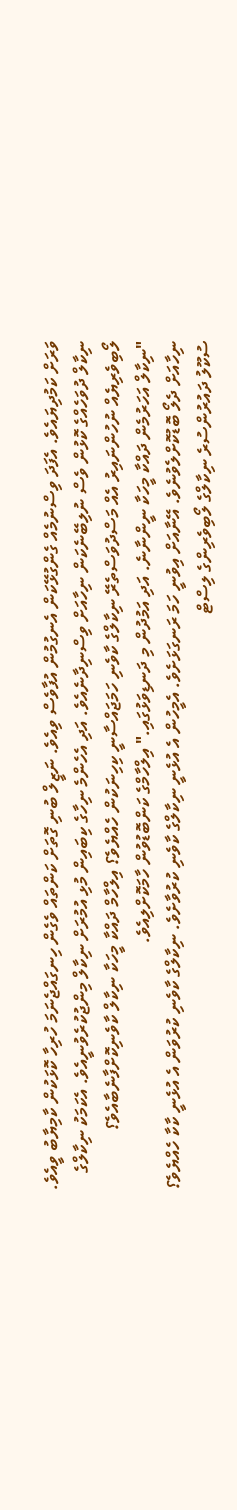ވަރަށް ކަމުދިޔައެވެ. އެފަދަ ވިސްނުމެއް ގެންގުޅޭކަން އެނގުމުން އުފާވެސް ވިއެވެ. ނަޒީލް ބުނި ގޮތަށް ކަންތައް ވެގެން ހިނގައްޖެނަމަ ހުރިހާ ކޮޅަކުން ކާމިޔާބު ވީއެވެ. ނިކާލް ދުވަހެއްގެ ކޮޅުން ވެސް ނުލިބޭނެކަން ނިހާއަށް ވިސްނިދާނެއެވެ. އަދި އެހެންމެ ނިހާގެ ކިބައިން މުޅި އުމުރަށް ނިކާލް މިންޖުކުރެވުނީއެވެ. އެކަމަކު ނިކާލްގެ ލޯބިވެރިޔެއް ނުހުންނައިރު އެއް މަސްދުވަސްތެރޭ ނިކާލްގެ ކާވެނި ހަމަޖައްސާނީ ކިހިނަކުން ހެއްޔެވެ؟ އިލްހާމް ދައްކާ މީހަކާ ނިކާލް ކާވެނިކޮށްފާނެބާއެވެ؟
"ނިކާލް އަހަރުމެން ދައްކާ މީހަކާ ނީންނާނެ. އަދި އަމުދުން މި ދަނޑިވަޅުގައި." އިލްހާމްގެ ކަންބޮޑުވުން ހާމަކޮށްލިއެވެ.
ނިހާއަށް ދެލޯ ބޮޑުކޮށްލެވުނެވެ. އޭނާއަށް އިވުނީ ހަމަ ރަނގަޅަށެވެ. އެމީހުން އެ އުޅެނީ ނިކާލްގެ ކާވެނި ކުރުވާށެވެ. ނިކާލްގެ ކާވެނި ކުރުވަން އެ އުޅެނީ ކާކާ ހެއްޔެވެ؟
ސުކޫލު ދައުރުންސުރެ ނިކާލްގެ ލޯބިވެރިންގެ ލިސްޓް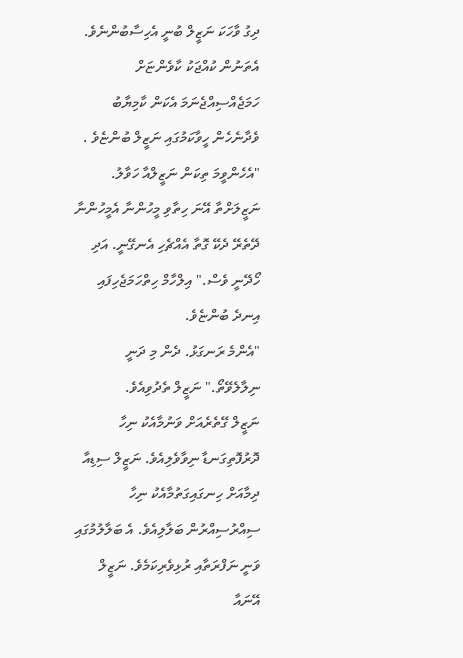ދިގު ވާހަކަ ނަޒީލް ބުނީ އެހިސާބުންނެވެ. އެތަނުން ކުއްޖަކު ކާވެންޏަށް ހަމަޖެއްސިއްޖެނަމަ އެކަން ކާމިޔާބު ވެދާނެހެން ހީވާކަމުގައި ނަޒީލް ބުންޏެވެ .
"އެހެންވީމަ ތިކަން ނަޒީލްއާ ހަވާލު. ނަޒީލަށްތާ އޭނަ ހިތާވި މީހުންނާ އެމީހުންނާ ދޭތެރޭ ދެކޭ ގޮތާ އެއްޗެހި އެނގޭނީ. އަދި ހޯދޭނީ ވެސް." އިލްހާމް ހިތްހަމަޖެހިފައި އިނދެ ބުންޏެވެ.
"އެންމެ ރަނގަޅު. ދެން މި ދަނީ ނިލާލެވޭތޯ." ނަޒީލް ތެދުވިއެވެ.
ނަޒީލް ގޭތެރެއަށް ވަނުމާއެކު ނިހާ ދޮރުފޮތިގަނޑާ ނިވާވެލިއެވެ. ނަޒީލް ސިޑިއާ ދިމާއަށް ހިނގައިގަތުމާއެކު ނިހާ ސިއްރުސިއްރުން ބަލާލިއެވެ. އެ ބަލާލުމުގައި ވަނީ ނަފްރަތާއި ރުޅިވެރިކަމެވެ. ނަޒީލް އޭނައާ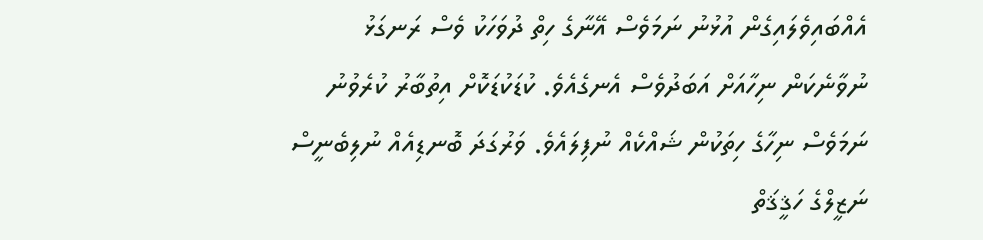އެއްބައިވެލައިގެން އުޅުނު ނަމަވެސް އޭނާގެ ހިތް ދުވަހަކު ވެސް ރަނގަޅު ނުވާނެކަން ނިހާއަށް އަބަދުވެސް އެނގެއެވެ. ކުޑަކުޑަކޮށް އިތުބާރު ކުރެވުނު ނަމަވެސް ނިހާގެ ހިތަކުން ޝައްކެއް ނުފިލައެވެ. ވަރުގަދަ ބޮނޑިއެއް ނުލިބެނީސް ނަޒީލްގެ ހަޤީޤަތް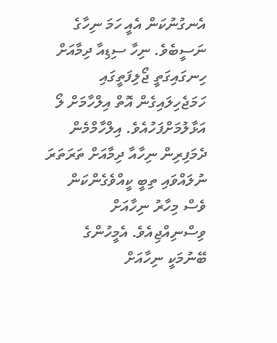އެނގުނުކަން އެއީ ހަމަ ނިހާގެ ނަސީބެވެ. ނިހާ ސިޑިއާ ދިމާއަށް ހިނގައިގަތީ ޖޯލިފަތީގައި ހަމަޖެހިލައިގެން އޮތް އިލްހާމަށް ލޯ އަޅާލުމަށްފަހުއެވެ. އިލްހާމްމެން ދެމަފިރިން ނިހާއާ ދިމާއަށް ތަރަތަރަ ނުލައްވައި ތިބީ ކީއްވެގެންކަން ވެސް މިހާރު ނިހާއަށް ވިސްނިއްޖިއެވެ. އެމީހުންގެ ބޭނުމަކީ ނިހާއަށް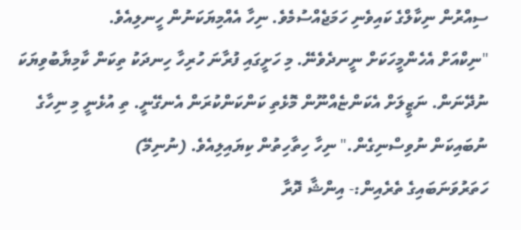ސިއްރުން ނިކާލްގެ ކައިވެނި ހަމަޖެއްސުމެވެ. ނިހާ އެއްމިޔަކަނުން ހީނލިއެވެ.
"ނިކްއަށް އެހެންމީހަކަށް ނީނދެވެނޭ. މި ހަށީގައި ފުރާނަ ހުރިހާ ހިނދަކު ތިކަން ކާމިޔާބުވިޔަކަ ނުދޭނަން. ނަޒީލަށް އެކަންޏެއްނޫން މޮޅެތި ކަންކަންކުރަން އެނގޭނީ. ތި އުޅެނީ މި ނިހާގެ ނުބައިކަން ނުވިސްނިގެން." ނިހާ ހިތާހިތުން ކިޔައިލިއެވެ. (ނުނިމޭ)
ހަތަރުވަނަބައިގެ ތެރެއިން:- އިންޝާ ދޮރާ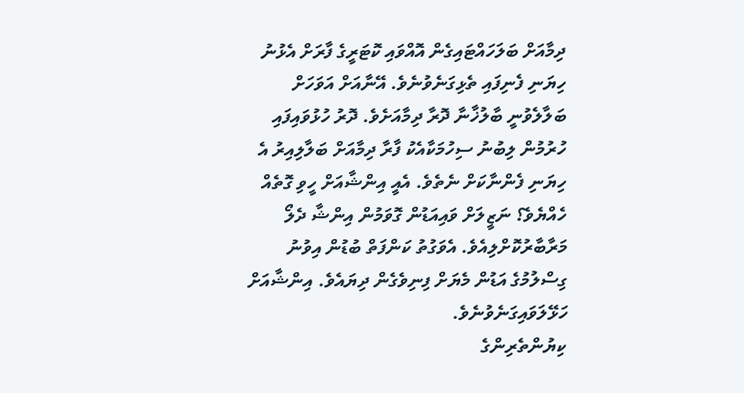ދިމާއަށް ބަލަހައްޓައިގެން އޮއްވައި ކޮޓަރީގެ ފާރަށް އެޅުނު ހިޔަނި ފެނިފައި ތެޅިގަނެވުނެވެ. އޭނާއަށް އަވަހަށް ބަލާލެވުނީ ބާލުޚާނާ ދޮރާ ދިމާއަށެވެ. ދޮރު ހުޅުވައިފައި ހުރުމުން ލިބުނު ސިހުމަކާއެކު ފާރާ ދިމާއަށް ބަލާލިއިރު އެ ހިޔަނި ފެންނާކަށް ނެތެވެ. އެއީ އިންޝާއަށް ހީވި ގޮތެއް ހެއްޔެވެ؟ ނަޒީލަށް ވައިއަޑުން ގޮވަމުން އިންޝާ ދެލޯ މަރާބާރުކޮށްލިއެވެ. އެވަގުތު ކަންފަތް ބުޑުން އިވުނު ގިސްލުމުގެ އަޑުން މެޔަށް ފިނިވެގެން ދިޔައެވެ. އިންޝާއަށް ހަޅޭލަވައިގަނެވުނެވެ.
ކިޔުންތެރިންގެ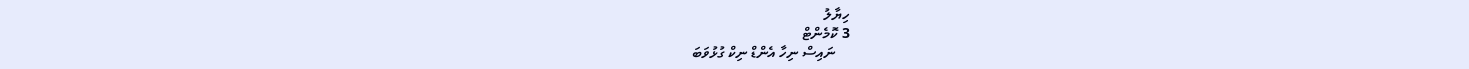ހިޔާލު
3 ކޮމެންޓް
    ނައިސް ނިހާ އެންޑް ނިކް ގުޅުވަބަ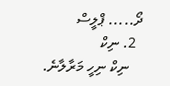ދޯ..... ޕްލީސް
  2. ނިކް
    ނިކް ނިހީ މަރާލާނެ.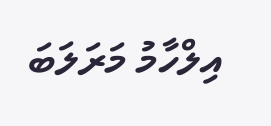އިލްހާމު މަރަލަބަ